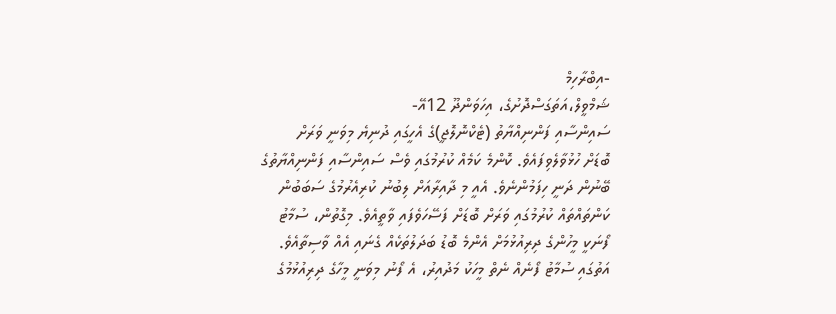-އިބްރާހިމް
ޝަމްވީލް،އަތަގަސްދޮށުގެ، އިހަވަންދޫ 12އޭ-
ސައިންސާއި ފަންނިއްޔާތު (ޓެކްނޮލޮޖީ)ގެ އެހީގައި ދުނިޔެ މިވަނީ ވަރަށް
ބޮޑަށް ހުޅުވާލެވިފައެވެ. ކޮންމެ ކަމެއް ކުރުމުގައި ވެސް ސައިންސާއި ފަންނިއްޔާތުގެ
ބޭނުން ދަނީ ހިފަމުންނެވެ. އެއީ މި ދާއިރާއަށް ލިބުނު ކުރިއެރުމުގެ ސަބަބުން
ކަންތައްތައް ކުރުމުގައި ވަރަށް ބޮޑަށް ފަސޭހަވެފައި ވާތީއެވެ. މިގޮތުން، ސުމާޓު
ފޯނަކީ މީހުންގެ ދިރިއުޅުމަށް އެންމެ ބޮޑު ބަދަލުތަކެއް ގެނައި އެއް ވާސިތާއެވެ.
އަތުގައި ސުމާޓު ފޯނެއް ނެތް މީހަކު މަދުއިރު، އެ ފޯނު މިވަނީ މީހާގެ ދިރިއުޅުމުގެ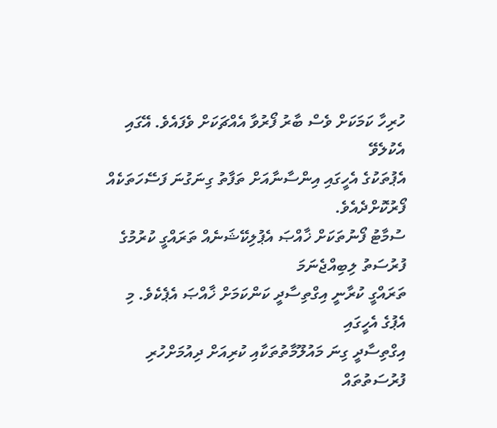ހުރިހާ ކަމަކަށް ވެސް ބާރު ފޯރުވާ އެއްޗަކަށް ވެފައެވެ. އޭގައި އެކުލެވޭ
އެޕުތަކުގެ އެހީގައި އިންސާނާއަށް ތަފާތު ގިނަގުނަ ފަސޭހަތަކެއް ފޯރުކޮށްދެއެވެ.
ސުމާޓު ފޯނުތަކަށް ޚާއްޞަ އެޕުލިކޭޝަނެއް ތަރައްގީ ކުރުމުގެ ފުރުސަތު ލިބިއްޖެނަމަ
ތަރައްގީ ކުރާނީ އިގްތިސާދީ ކަންކަމަށް ޚާއްޞަ އެޕެކެވެ. މި އެޕުގެ އެހީގައި
އިގްތިސާދީ ގިނަ މައުލޫމާތުތަކާއި ކުރިއަށް ދިއުމަށްހުރި ފުރުސަތުތައް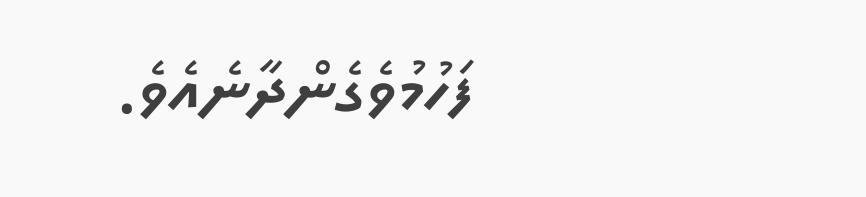ފަހުމުވެގެންދާނެއެވެ.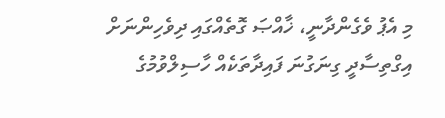މި އެޕު ވެގެންދާނީ، ޚާއްޞަ ގޮތެއްގައި ދިވެހިންނަށް
އިގްތިސާދީ ގިނަގުނަ ފައިދާތަކެއް ހާސިލްވުމުގެ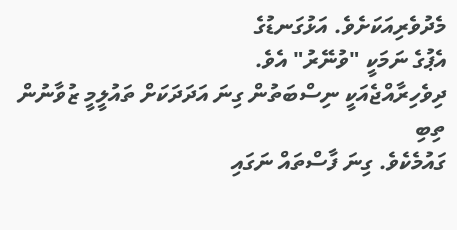މެދުވެރިއަކަށެވެ. އަޅުގަނޑުގެ
އެޕުގެ ނަމަކީ "ވުނޭރު" އެވެ.
ދިވެހިރާއްޖެއަކީ ނިސްބަތުން ގިނަ އަދަދަކަށް ތައުލީމީ ޒުވާނުން ތިބި
ގައުމެކެވެ. ގިނަ ފާސްތައް ނަގައި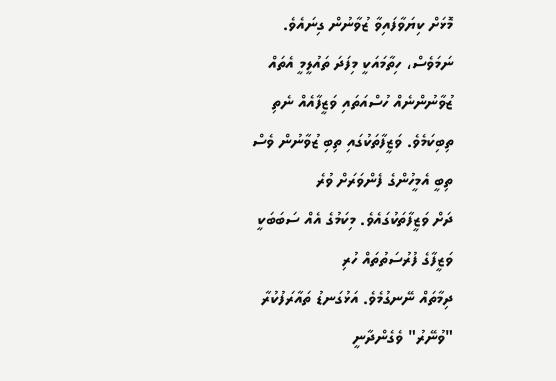މޮޅަށް ކިޔަވާފައިވާ ޒުވާނުން ގިނައެވެ.
ނަމަވެސް، ހިތާމައަކީ މިފަދަ ތައުލީމީ އެތައް ޒުވާނުންނެއް ހުސްއަތައި ވަޒީފާއެއް ނެތި
ތިބިކަމެވެ. ވަޒީފާތަކުގައި ތިބި ޒުވާނުން ވެސް ތިބީ އެމީހުންގެ ފެންވަރަށް ވުރެ
ދަށް ވަޒީފާތަކުގައެވެ. މިކަމުގެ އެއް ސަބަބަކީ ވަޒީފާގެ ފުރުސަތުތައް ހުރި
ދިމާތައް ނޭނގުމެވެ. އަޅުގަނޑު ތައާރަފުކުރާ "ވުނޭރު" ވެގެންދާނީ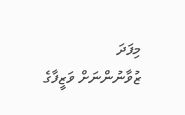މިފަދަ
ޒުވާނުންނަށް ވަޒީފާގެ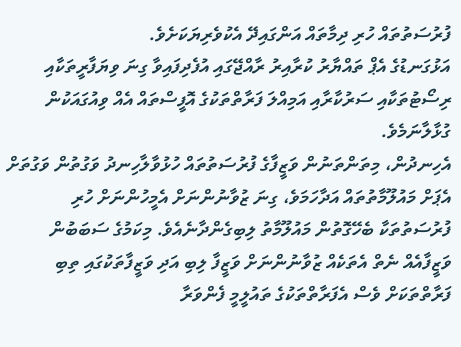ފުރުސަތުތައް ހުރި ދިމާތައް އަންގައިދޭ އެކުވެރިޔަކަށެވެ.
އަޅުގަނޑުގެ އެޕް ތައްޔާރު ކުރާއިރު ރާއްޖޭގައި އުފެދިފައިވާ ގިނަ ވިޔަފާރީތަކާއި
ރިސޯޓުތަކާއި ސަރުކާރާއި އަމިއްލަ ފަރާތްތަކުގެ އޮފީސްތައް އެއް ވިއުގައަކުން ގުޅާލާނަމެވެ.
އެހިނދުން، މިތަންތަނުން ވަޒީފާގެ ފުރުސަތުތައް ހުޅުވާލާހިނދު ވަގުތުން ވަގުތަށް
އެޕަށް މައުލޫމާތުތައް އަދާހަމަވެ، ގިނަ ޒުވާނުންނަށް އެމީހުންނަށް ހުރި
ފުރުސަތުތަކާ ބެހޭގޮތުން މައުލޫމާތު ލިބިގެންދާނެއެވެ. މިކަމުގެ ސަބަބުން
ވަޒީފާއެއް ނެތް އެތަކެއް ޒުވާނުންނަށް ވަޒީފާ ލިބި އަދި ވަޒީފާތަކުގައި ތިބި
ފަރާތްތަކަށް ވެސް އެފަރާތްތަކުގެ ތައުލީމީ ފެންވަރާ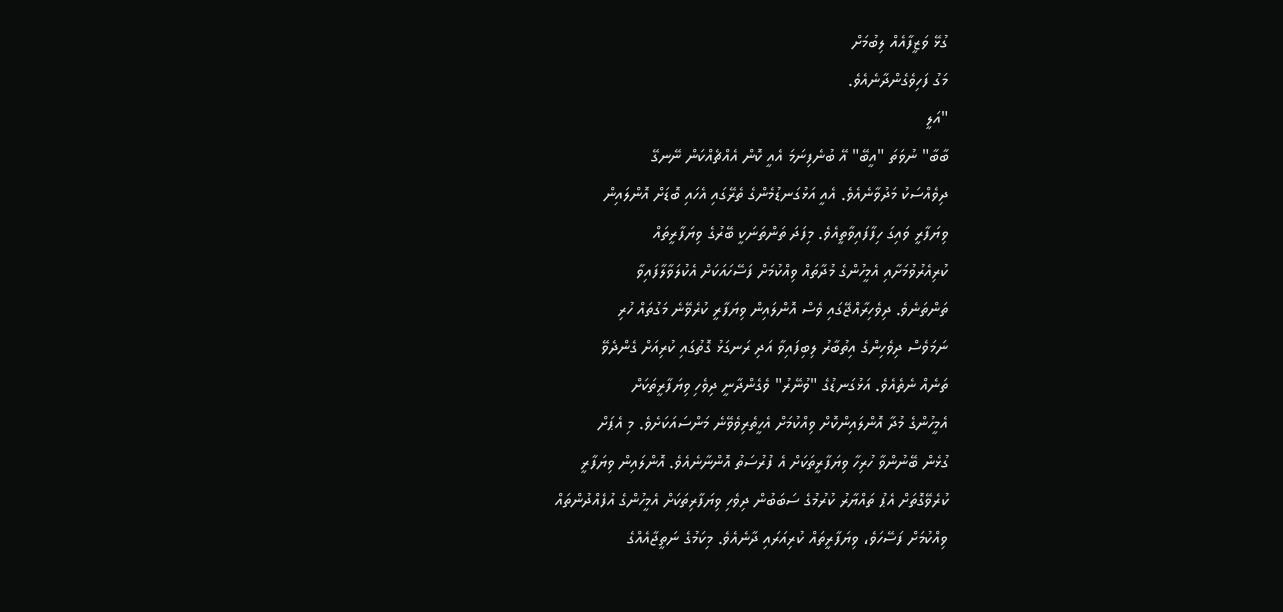ގުޅޭ ވަޒީފާއެއް ލިބުމަށް
މަގު ފަހިވެގެންދާނެއެވެ.
"އަލީ
ބާބާ" ނުވަތަ "އީބޭ" އޭ ބުނެފިނަމަ އެއީ ކޮން އެއްޗެއްކަން ނޭނގޭ
ދިވެއްސަކު މަދުވާނެއެވެ. އެއީ އަޅުގަނޑުމެންގެ ތެރޭގައި އެހައި ބޮޑަށް އޮންލައިން
ވިޔަފާރީ ވައިގަ ހިފާފައިވާތީއެވެ. މިފަދަ ތަންތަނަކީ ބޭރުގެ ވިޔަފާރީތައް
ކުރިއެރުވުމަށާއި އެމީހުންގެ މުދާތައް ވިއްކުމަށް ފަސޭހައަކަށް އެކުލަވާލާފައިވާ
ތަންތަނެވެ. ދިވެހިރާއްޖޭގައި ވެސް އޮންލައިން ވިޔަފާރީ ކުރެވޭނެ މަގުތައް ހުރި
ނަމަވެސް ދިވެހިންގެ އިތުބާރު ލިބިފައިވާ އަދި ރަނގަޅު ގޮތުގައި ކުރިއަށް ގެންދެވޭ
ތަނެއް ނެތެއެވެ. އަޅުގަނޑުގެ "ވުނޭރު" ވެގެންދާނީ ދިވެހި ވިޔަފާރީތަކަށް
އެމީހުންގެ މުދާ އޮންލައިންކޮށް ވިއްކުމަށް އެހީތެރިވެވޭނެ މަންސައަކަށެވެ. މި އެޕަށް
ގުޅެން ބޭނުންވާ ހުރިހާ ވިޔަފާރީތަކަށް އެ ފުރުސަތު އޮންނާނެއެވެ. އޮންލައިން ވިޔަފާރީ
ކުރެވޭގޮތަށް އެޕު ތައްޔާރު ކުރުމުގެ ސަބަބުން ދިވެހި ވިޔަފާރިތަކަށް އެމީހުންގެ އުފެއްދުންތައް
ވިއްކުމަށް ފަސޭހަވެ، ވިޔަފާރީތައް ކުރިއަރައި ދާނެއެވެ. މިކަމުގެ ނަތީޖާއެއްގެ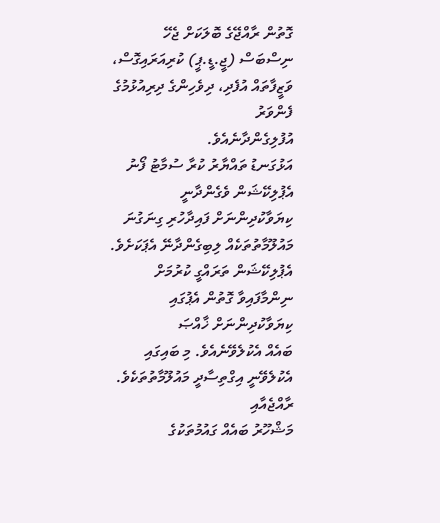ގޮތުން ރާއްޖޭގެ ބޮލަކަށް ޖެހޭ ނިސްބަސް (ޖީ.ޑީ.ޕީ) ކުރިއަރައިގޮސް، ވަޒީފާތައް އުފެދި، ދިވެހިންގެ ދިރިއުޅުމުގެ ފެންވަރު
އުފުލިގެންދާނެއެވެ.
އަޅުގަނޑު ތައްޔާރު ކުރާ ސުމާޓު ފޯނު އެޕުލިކޭޝަން ވެގެންދާނީ
ކިޔަވާކުދިންނަށް ފައިދާހުރި ގިނަގުނަ މައުލޫމާތުތަކެއް ލިބިގެންދާނޭ އެޕަކަށެވެ.
އެޕުލިކޭޝަން ތަރައްގީ ކުރުމަށް ނިންމާފައިވާ ގޮތުން އެޕުގައި ކިޔަވާކުދިންނަށް ޚާއްޞަ
ބައެއް އެކުލެވޭނެއެވެ. މި ބައިގައި އެކުލެވޭނީ އިގްތިސާދީ މައުލޫމާތުތަކެވެ. ރާއްޖެއާއި
މަޝްހޫރު ބައެއް ގައުމުތަކުގެ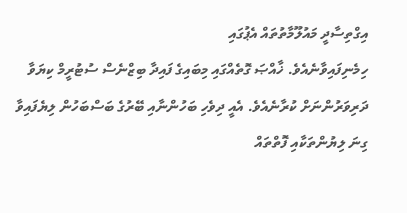އިގްތިސާދީ މައުލޫމާތުތައް އެޕުގައި
ހިމެނިފައިވާނެއެވެ. ޚާއްޞަ ގޮތެއްގައި މިބައިގެ ފައިދާ ބިޒްނެސް ސުޓުރީމް ކިޔަވާ
ދަރިވަރުންނަށް ކުރާނެއެވެ. އެއީ ދިވެހި ބަހުންނާއި ބޭރުގެ ބަސްބަހުން ލިޔެފައިވާ
ގިނަ ލިޔުންތަކާއި ފޮތްތައް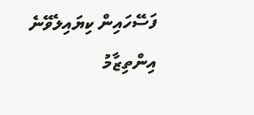ފަސޭހައިން ކިޔައިލެވޭނެ އިންތިޒާމު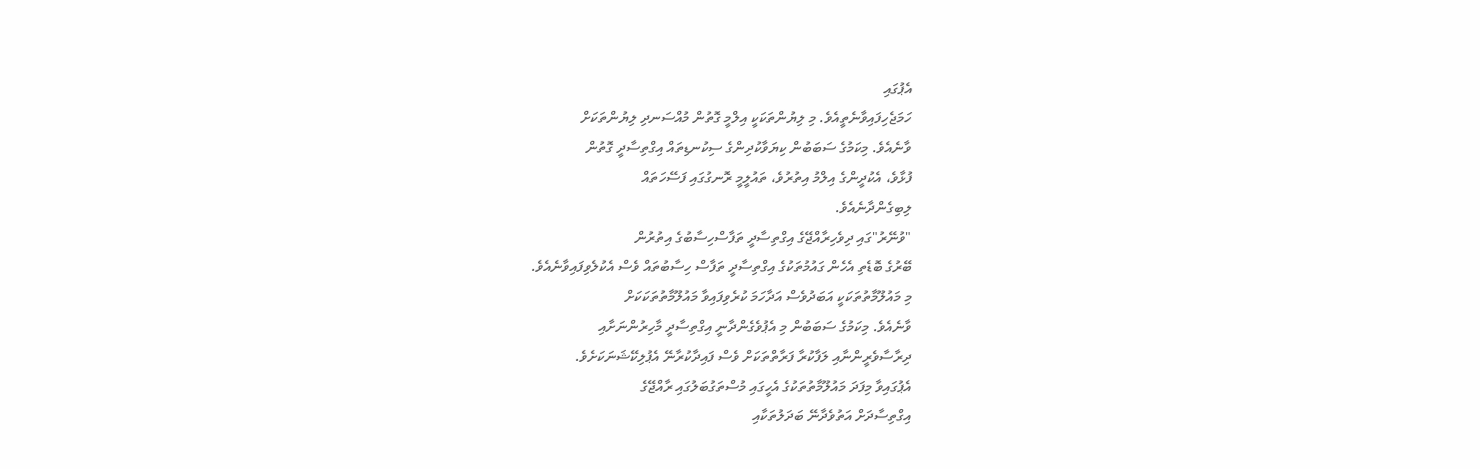އެޕުގައި
ހަމަޖެހިފައިވާނެތީއެވެ. މި ލިޔުންތަކަކީ އިލްމީ ގޮތުން މުއްސަނދި ލިޔުންތަކަށް
ވާނެއެވެ. މިކަމުގެ ސަބަބުން ކިޔަވާކުދިންގެ ސިކުނޑިތައް އިގްތިސާދީ ގޮތުން
ފުޅާވެ، އެކުދީންގެ އިލްމު އިތުރުވެ، ތައުލީމީ ރޮނގުގައި ފަސޭހަތައް
ލިބިގެންދާނެއެވެ.
"ވުނޭރު"ގައި ދިވެހިރާއްޖޭގެ އިގްތިސާދީ ތަފާސްހިސާބުގެ އިތުރުން
ބޭރުގެ ބޮޑެތި އެހެން ގައުމުތަކުގެ އިގްތިސާދީ ތަފާސް ހިސާބުތައް ވެސް އެކުލެވިފައިވާނެއެވެ.
މި މައުލޫމާތުތަކަކީ އަބަދުވެސް އަދާހަމަ ކުރެވިފައިވާ މައުލޫމާތުތަކަކަށް
ވާނެއެވެ. މިކަމުގެ ސަބަބުން މި އެޕުވެގެންދާނީ އިގްތިސާދީ މާހިރުންނަށާއި
ދިރާސާވެރީންނާއި ލަފާކުރާ ފަރާތްތަކަށް ވެސް ފައިދާކުރާނޭ އެޕުލިކޭޝަނަކަށެވެ.
އެޕުގައިވާ މިފަދަ މައުލޫމާތުތަކުގެ އެހީގައި މުސްތަގުބަލުގައި ރާއްޖޭގެ
އިގްތިސާދަށް އަތުވެދާނޭ ބަދަލުތަކާއި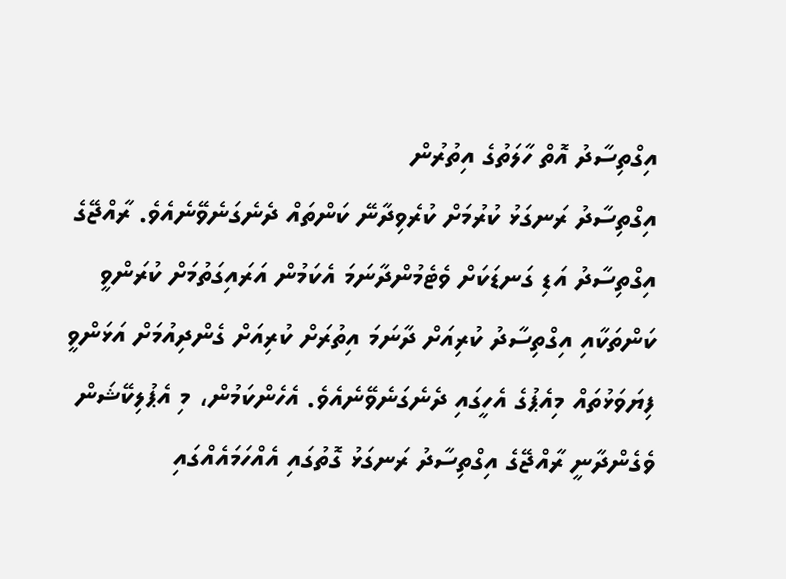އިގްތިސާދު އޮތް ހާލަތުގެ އިތުރުން
އިގްތިސާދު ރަނގަޅު ކުރުމަށް ކުރެވިދާނޭ ކަންތައް ދެނެގަނެވޭނެއެވެ. ރާއްޖޭގެ
އިގްތިސާދު އަޑި ގަނޑަކަށް ވެޓެމުންދާނަމަ އެކަމުން އަރައިގަތުމަށް ކުރަންވީ
ކަންތަކާއި އިގްތިސާދު ކުރިއަށް ދާނަމަ އިތުރަށް ކުރިއަށް ގެންދިއުމަށް އަޅަންވީ
ފިޔަވަޅުތައް މިއެޕުގެ އެހީގައި ދެނެގަނެވޭނެއެވެ. އެހެންކަމުން، މި އެޕުލިކޭޝަން
ވެގެންދާނީ ރާއްޖޭގެ އިގްތިސާދު ރަނގަޅު ގޮތުގައި އެއްހަމައެއްގައި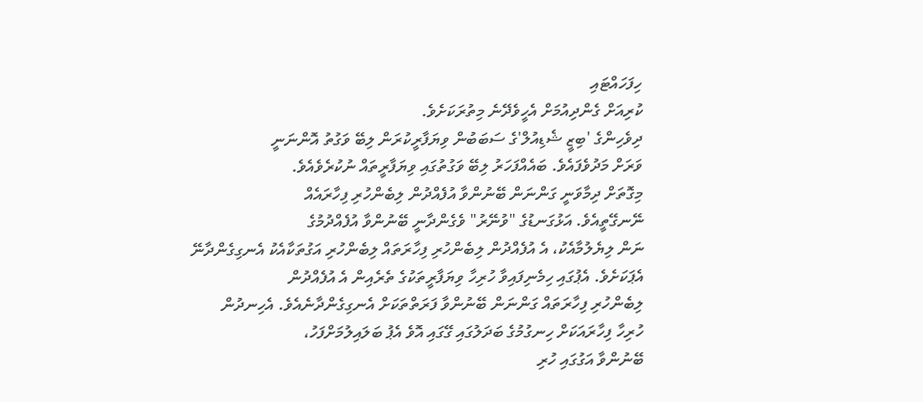ހިފަހައްޓައި
ކުރިއަށް ގެންދިއުމަށް އެހީވެދޭނެ މިތުރަކަށެވެ.
ދިވެހިންގެ 'ބިޒީ ޝެޑިއުލް'ގެ ސަބަބުން ވިޔަފާރީކުރަން ލިބޭ ވަގުތު އޮންނަނީ
ވަރަށް މަދުވެފައެވެ. ބައެއްފަހަރު ލިބޭ ވަގުތުގައި ވިޔަފާރީތައް ނުކުރެވެއެވެ.
މިގޮތަށް ދިމާވަނީ ގަންނަން ބޭނުންވާ އުފެއްދުން ލިބެންހުރި ފިހާރައެއް
ނޭނގޭތީއެވެ. އަޅުގަނޑުގެ "ވުނޭރު" ވެގެންދާނީ ބޭނުންވާ އުފެއްދުމުގެ
ނަން ލިޔެލުމާއެކު، އެ އުފެއްދުން ލިބެންހުރި ފިހާރަތައް ލިބެންހުރި އަގުތަކާއެކު އެނގިގެންދާނޭ
އެޕަކަށެވެ. އެޕުގައި ހިމެނިފައިވާ ހުރިހާ ވިޔަފާރީތަކުގެ ތެރެއިން އެ އުފެއްދުން
ލިބެންހުރި ފިހާރަތައް ގަންނަން ބޭނުންވާ ފަރަތްތަކަށް އެނގިގެންދާނެއެވެ. އެހިނދުން
ހުރިހާ ފިހާރައަކަށް ހިނގުމުގެ ބަދަލުގައި ގޭގައި އޮވެ އެޕު ބަލައިލުމަށްފަހު،
ބޭނުންވާ އަގުގައި ހުރި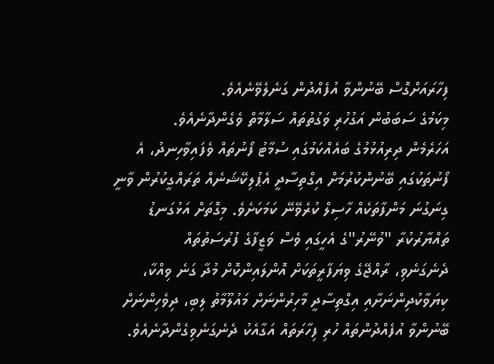ފިހާރައަށްގޮސް ބޭނުންވާ އުފެއްދުން ގަނެލެވޭނެއެވެ.
މިކަމުގެ ސަބަބުން އަގުހުރި ވަގުތުތައް ސަލާމާތް ވެގެންދާނެއެވެ.
އަހަރެމެން ދިރިއުޅުމުގެ ބައެއްކަމުގައި ސުމާޓު ފޯނުތައް ވެފައިވާހިނދު، އެ
ފޯނުތަކުގައި ބޭނުންކުރުމަށް އިގްތިސާދީ އެޕުލިކޭޝަނެއް ތަރައްގީކުރުން ވާނީ
ގިނަގުނަ މަންފާތަކެއް ހާސިލް ކުރެވޭނޭ ކަމަކަށެވެ. މިގޮތަށް އަޅުގަނޑު
ތައްޔާރުކުރާ "ވުނޭރު"ގެ އެހީގައި ވެސް ވަޒީފާގެ ފުރުސަތުތައް
ދެނެގަނެވި، ރާއްޖޭގެ ވިޔަފާރީތަކަށް އޮންލައިންކޮށް މުދާ ގަނެ ވިއްކާ،
ކިޔަވާކުދިންނަށާއި އިގްތިސާދީ މާހިރުންނަށް މައުލޫމާތު ލިބި، ދިވެހިންނަށް
ބޭނުންވާ އުފެއްދުންތައް ހުރި ފިހާރަތައް އަގާއެކު ދެނެގަނެވިގެންދާނެއެވެ.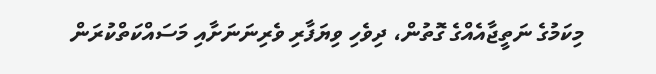މިކަމުގެ ނަތީޖާއެއްގެ ގޮތުން، ދިވެހި ވިޔަފާރި ވެރިނަނަށާއި މަސައްކަތްކުރަން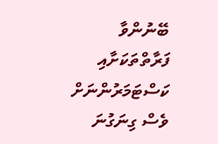ބޭނުންވާ ފަރާތްތަކަށާއި ކަސްޓަމަރުންނަށް ވެސް ގިނަގުނަ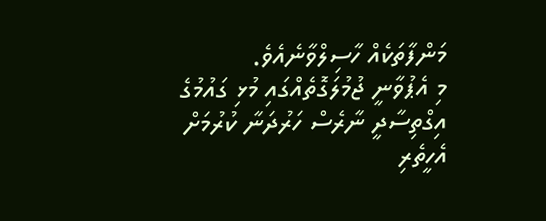މަންފާތަކެއް ހާސިލްވާނެއެވެ.
މި އެޕުވާނީ ޖުމުލަގޮތެއްގައި މުޅި ގައުމުގެ އިގްތިސާދީ ނާރެސް ހަރުދަނާ ކުރުމަށް
އެހީތެރި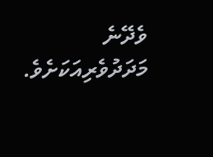ވެދޭނެ މަދަދުވެރިއަކަށެވެ.